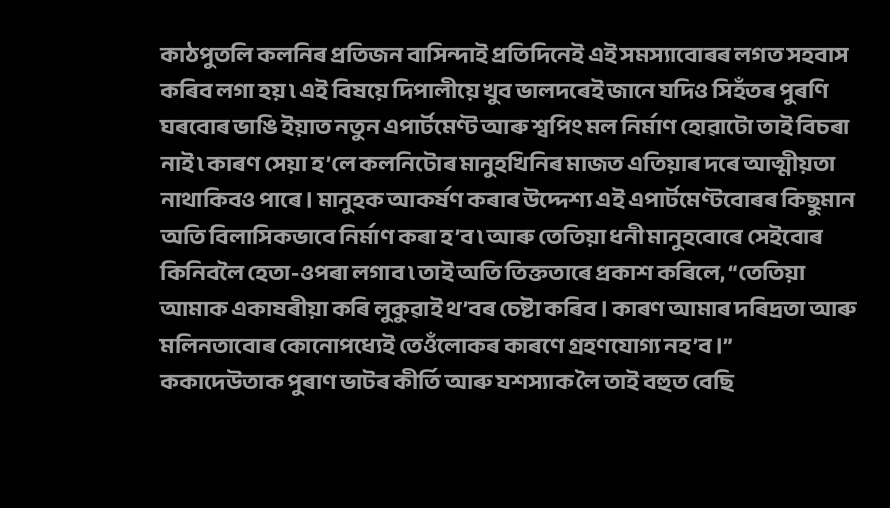কাঠপুতলি কলনিৰ প্ৰতিজন বাসিন্দাই প্ৰতিদিনেই এই সমস্যাবোৰৰ লগত সহবাস কৰিব লগা হয় ৷ এই বিষয়ে দিপালীয়ে খুব ভালদৰেই জানে যদিও সিহঁতৰ পুৰণি ঘৰবোৰ ভাঙি ইয়াত নতুন এপাৰ্টমেণ্ট আৰু শ্বপিং মল নিৰ্মাণ হোৱাটো তাই বিচৰা নাই ৷ কাৰণ সেয়া হ’লে কলনিটোৰ মানুহখিনিৰ মাজত এতিয়াৰ দৰে আত্মীয়তা নাথাকিবও পাৰে। মানুহক আকৰ্ষণ কৰাৰ উদ্দেশ্য এই এপাৰ্টমেণ্টবোৰৰ কিছুমান অতি বিলাসিকভাবে নিৰ্মাণ কৰা হ’ব ৷ আৰু তেতিয়া ধনী মানুহবোৰে সেইবোৰ কিনিবলৈ হেতা-ওপৰা লগাব ৷ তাই অতি তিক্ততাৰে প্ৰকাশ কৰিলে, “তেতিয়া আমাক একাষৰীয়া কৰি লুকুৱাই থ’বৰ চেষ্টা কৰিব। কাৰণ আমাৰ দৰিদ্ৰতা আৰু মলিনতাবোৰ কোনোপধ্যেই তেওঁলোকৰ কাৰণে গ্ৰহণযোগ্য নহ’ব।”
ককাদেউতাক পুৰাণ ভাটৰ কীৰ্তি আৰু যশস্যাক লৈ তাই বহুত বেছি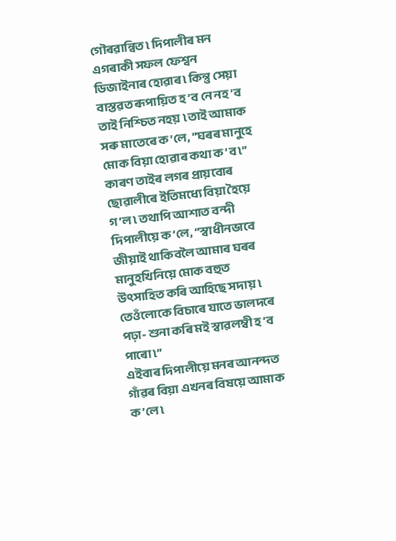গৌৰৱান্বিত ৷ দিপালীৰ মন এগৰাকী সফল ফেশ্বন ডিজাইনাৰ হোৱাৰ ৷ কিন্তু সেয়া বাস্তৱত ৰূপায়িত হ’ব নে নহ’ব তাই নিশ্চিত নহয় ৷ তাই আমাক সৰু মাতেৰে ক’লে, ”ঘৰৰ মানুহে মোক বিয়া হোৱাৰ কথা ক’ব ৷” কাৰণ তাইৰ লগৰ প্ৰায়বোৰ ছোৱালীৰে ইতিমধ্যে বিয়া হৈয়ে গ’ল ৷ তথাপি আশাত বন্দী দিপালীয়ে ক’লে, “স্বাধীনভাবে জীয়াই থাকিবলৈ আমাৰ ঘৰৰ মানুহখিনিয়ে মোক বহুত উৎসাহিত কৰি আহিছে সদায় ৷ তেওঁলোকে বিচাৰে যাতে ভালদৰে পঢ়া- শুনা কৰি মই স্বাৱলম্বী হ’ব পাৰো ৷”
এইবাৰ দিপালীয়ে মনৰ আনন্দত গাঁৱৰ বিয়া এখনৰ বিষয়ে আমাক ক’লে ৷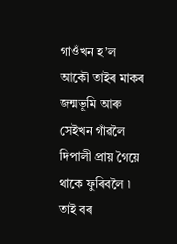গাওঁখন হ’ল আকৌ তাইৰ মাকৰ জন্মভূমি আৰু সেইখন গাঁৱলৈ দিপালী প্ৰায় গৈয়ে থাকে ফুৰিবলৈ ৷ তাই বৰ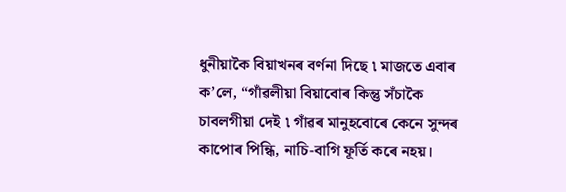ধুনীয়াকৈ বিয়াখনৰ বৰ্ণনা দিছে ৷ মাজতে এবাৰ ক’লে, “গাঁৱলীয়া বিয়াবোৰ কিন্তু সঁচাকৈ চাবলগীয়া দেই ৷ গাঁৱৰ মানুহবোৰে কেনে সুন্দৰ কাপোৰ পিন্ধি, নাচি-বাগি ফূৰ্তি কৰে নহয়।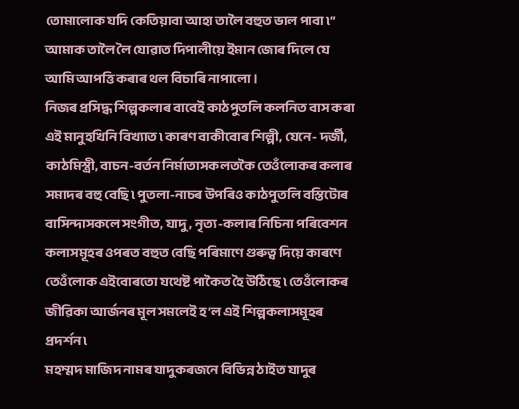তোমালোক যদি কেতিয়াবা আহা তালৈ বহুত ভাল পাবা ৷” আমাক তালৈ লৈ যোৱাত দিপালীয়ে ইমান জোৰ দিলে যে আমি আপত্তি কৰাৰ থল বিচাৰি নাপালো।
নিজৰ প্ৰসিদ্ধ শিল্পকলাৰ বাবেই কাঠপুতলি কলনিত বাস কৰা এই মানুহখিনি বিখ্যাত ৷ কাৰণ বাকীবোৰ শিল্পী, যেনে- দৰ্জী, কাঠমিস্ত্ৰী, বাচন-বৰ্তন নিৰ্মাতাসকলতকৈ তেওঁলোকৰ কলাৰ সমাদৰ বহু বেছি ৷ পুতলা-নাচৰ উপৰিও কাঠপুতলি বস্তিটোৰ বাসিন্দাসকলে সংগীত, যাদু, নৃত্য-কলাৰ নিচিনা পৰিবেশন কলাসমূহৰ ওপৰত বহুত বেছি পৰিমাণে গুৰুত্ব দিয়ে কাৰণে তেওঁলোক এইবোৰতো যথেষ্ট পাকৈত হৈ উঠিছে ৷ তেওঁলোকৰ জীৱিকা আৰ্জনৰ মূল সমলেই হ’ল এই শিল্পকলাসমূহৰ প্ৰদৰ্শন ৷
মহম্মদ মাজিদ নামৰ যাদুকৰজনে বিভিন্ন ঠাইত যাদুৰ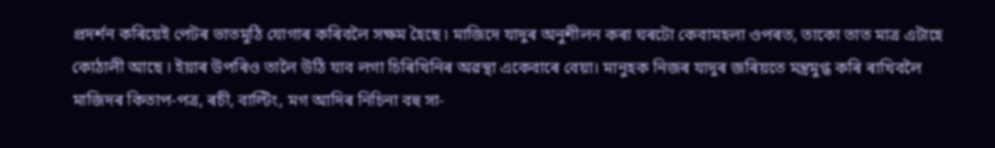প্ৰদৰ্শন কৰিয়েই পেটৰ ভাতমুঠি যোগাৰ কৰিবলৈ সক্ষম হৈছে ৷ মাজিদে যাদুৰ অনুশীলন কৰা ঘৰটো কেবামহলা ওপৰত, তাকো তাত মাত্ৰ এটাহে কোঠালী আছে ৷ ইয়াৰ উপৰিও তালৈ উঠি যাব লগা চিৰিখিনিৰ অৱস্থা একেবাৰে বেয়া। মানুহক নিজৰ যাদুৰ জৰিয়তে মন্ত্ৰমুগ্ধ কৰি ৰাখিবলৈ মাজিদৰ কিতাপ-পত্ৰ, ৰচী, বাল্টিং, মগ আদিৰ নিচিনা বহু সা-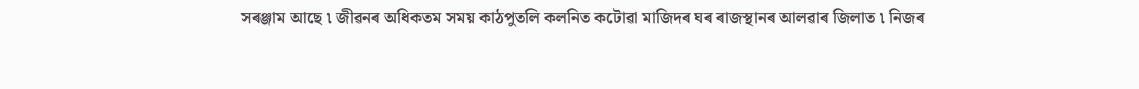সৰঞ্জাম আছে ৷ জীৱনৰ অধিকতম সময় কাঠপুতলি কলনিত কটোৱা মাজিদৰ ঘৰ ৰাজস্থানৰ আলৱাৰ জিলাত ৷ নিজৰ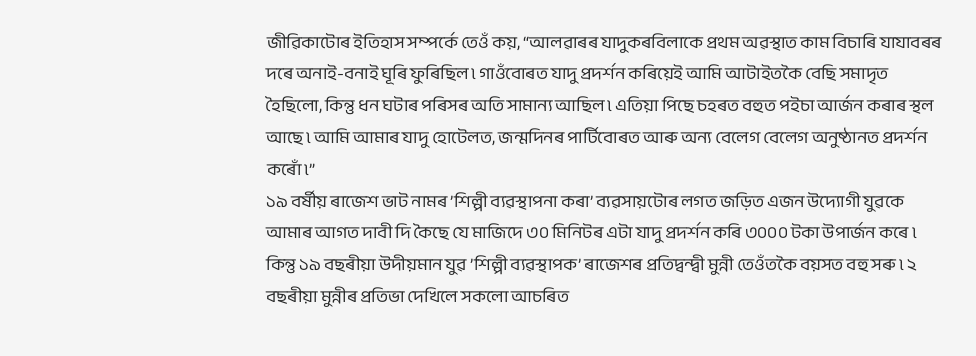জীৱিকাটোৰ ইতিহাস সম্পৰ্কে তেওঁ কয়, “আলৱাৰৰ যাদুকৰবিলাকে প্ৰথম অৱস্থাত কাম বিচাৰি যাযাবৰৰ দৰে অনাই-বনাই ঘূৰি ফুৰিছিল ৷ গাওঁবোৰত যাদু প্ৰদৰ্শন কৰিয়েই আমি আটাইতকৈ বেছি সমাদৃত হৈছিলো, কিন্তু ধন ঘটাৰ পৰিসৰ অতি সামান্য আছিল ৷ এতিয়া পিছে চহৰত বহুত পইচা আৰ্জন কৰাৰ স্থল আছে ৷ আমি আমাৰ যাদু হোটেলত, জন্মদিনৰ পাৰ্টিবোৰত আৰু অন্য বেলেগ বেলেগ অনুষ্ঠানত প্ৰদৰ্শন কৰোঁ ৷”
১৯ বৰ্ষীয় ৰাজেশ ভাট নামৰ ’শিল্পী ব্যৱস্থাপনা কৰা’ ব্যৱসায়টোৰ লগত জড়িত এজন উদ্যোগী যুৱকে আমাৰ আগত দাবী দি কৈছে যে মাজিদে ৩০ মিনিটৰ এটা যাদু প্ৰদৰ্শন কৰি ৩০০০ টকা উপাৰ্জন কৰে ৷
কিন্তু ১৯ বছৰীয়া উদীয়মান যুৱ ’শিল্পী ব্যৱস্থাপক’ ৰাজেশৰ প্ৰতিদ্বন্দ্বী মুন্নী তেওঁতকৈ বয়সত বহু সৰু ৷ ২ বছৰীয়া মুন্নীৰ প্ৰতিভা দেখিলে সকলো আচৰিত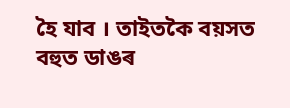হৈ যাব । তাইতকৈ বয়সত বহুত ডাঙৰ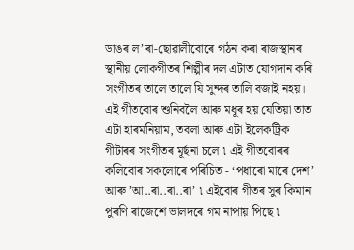ডাঙৰ ল’ৰা-ছোৱালীবোৰে গঠন কৰা ৰাজস্থানৰ স্থানীয় লোকগীতৰ শিল্পীৰ দল এটাত যোগদান কৰি সংগীতৰ তালে তালে যি সুন্দৰ তালি বজাই নহয়। এই গীতবোৰ শুনিবলৈ আৰু মধূৰ হয় যেতিয়া তাত এটা হাৰমনিয়াম, তবলা আৰু এটা ইলেকট্ৰিক গীটাৰৰ সংগীতৰ মূৰ্ছনা চলে ৷ এই গীতবোৰৰ কলিবোৰ সকলোৰে পৰিচিত - ‘পধাৰো মাৰে দেশ’ আৰু ’আ..ৰা..ৰা..ৰা’ ৷ এইবোৰ গীতৰ সুৰ কিমান পুৰণি ৰাজেশে ভালদৰে গম নাপায় পিছে ৷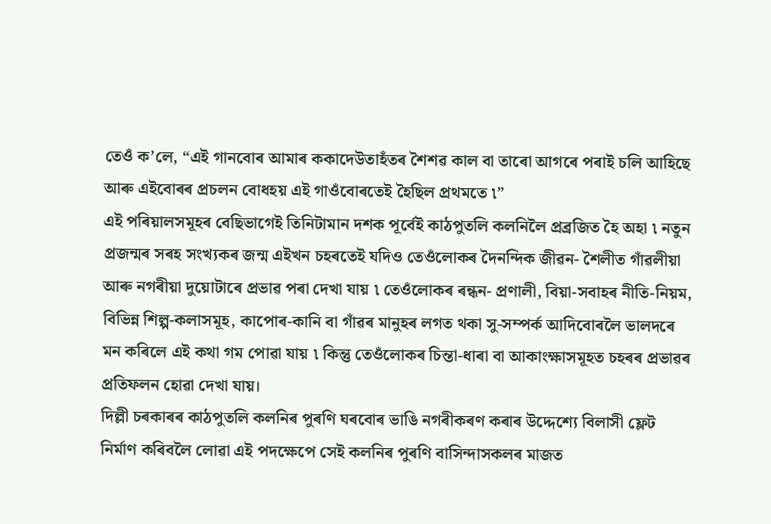তেওঁ ক’লে, “এই গানবোৰ আমাৰ ককাদেউতাহঁতৰ শৈশৱ কাল বা তাৰো আগৰে পৰাই চলি আহিছে আৰু এইবোৰৰ প্ৰচলন বোধহয় এই গাওঁবোৰতেই হৈছিল প্ৰথমতে ৷”
এই পৰিয়ালসমূহৰ বেছিভাগেই তিনিটামান দশক পূৰ্বেই কাঠপুতলি কলনিলৈ প্ৰব্ৰজিত হৈ অহা ৷ নতুন প্ৰজন্মৰ সৰহ সংখ্যকৰ জন্ম এইখন চহৰতেই যদিও তেওঁলোকৰ দৈনন্দিক জীৱন- শৈলীত গাঁৱলীয়া আৰু নগৰীয়া দুয়োটাৰে প্ৰভাৱ পৰা দেখা যায় ৷ তেওঁলোকৰ ৰন্ধন- প্ৰণালী, বিয়া-সবাহৰ নীতি-নিয়ম, বিভিন্ন শিল্প-কলাসমূহ, কাপোৰ-কানি বা গাঁৱৰ মানুহৰ লগত থকা সু-সম্পৰ্ক আদিবোৰলৈ ভালদৰে মন কৰিলে এই কথা গম পোৱা যায় ৷ কিন্তু তেওঁলোকৰ চিন্তা-ধাৰা বা আকাংক্ষাসমূহত চহৰৰ প্ৰভাৱৰ প্ৰতিফলন হোৱা দেখা যায়।
দিল্লী চৰকাৰৰ কাঠপুতলি কলনিৰ পুৰণি ঘৰবোৰ ভাঙি নগৰীকৰণ কৰাৰ উদ্দেশ্যে বিলাসী ফ্লেট নিৰ্মাণ কৰিবলৈ লোৱা এই পদক্ষেপে সেই কলনিৰ পুৰণি বাসিন্দাসকলৰ মাজত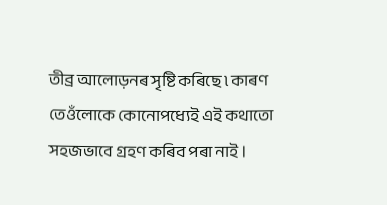তীব্ৰ আলোড়নৰ সৃষ্টি কৰিছে ৷ কাৰণ তেওঁলোকে কোনোপধ্যেই এই কথাতো সহজভাবে গ্ৰহণ কৰিব পৰা নাই ।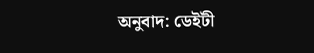অনুবাদ: ডেইটী